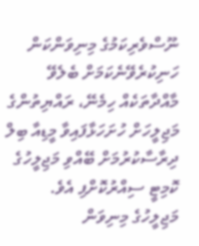ނޫސްވެރިކަމުގެ މިނިވަންކަން ހަނިކުރެވޭނެކަމަށް ބެލެވޭ މާއްދާތަކެއް ހިމެނޭ، ރައްޔިތުންގެ މަޖިލީހަށް ހުށަހަޅާފައިވާ މީޑިއާ ބިލް ދިރާސާކުރުމަށް ބޭއްވި މަޖިލީހުގެ ކޮމިޓީ ސިއްރުކޮށްފި އެވެ.
މަޖިލީހުގެ މިނިވަން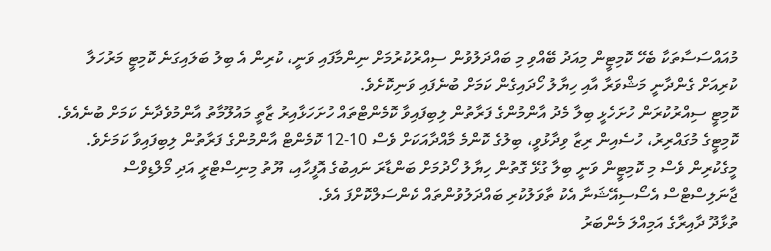މުއައްސަސާތަކާ ބެހޭ ކޮމިޓީން މިއަދު ބޭއްވި މި ބައްދަލުވުން ސިއްރުކުރުމަށް ނިންމާފައި ވަނީ، ކުރިން އެ ބިލު ބަލައިގަނެ ކޮމިޓީ މަރުހަލާ ކުރިއަށް ގެންދާނީ މަޝްވަރާ އާއި ހިޔާލު ހޯދައިގެން ކަމަށް ބުނެފައި ވަނިކޮށެވެ.
ކޮމިޓީ ސިއްރުކުރަން ހުށަހެޅީ ބިލާ މެދު އާންމުންގެ ފަރާތުން ލިބިފައިވާ ކޮމެންޓްތައް ހުށަހަޅާއިރު ޒާތީ މައުލޫމާތު އާންމުވެދާނެ ކަމަށް ބުނެއެވެ. ކޮމިޓީގެ މުގައްރިރު، ހުސެއިން ރިޒާ ވިދާޅުވީ، ބިލުގެ ކޮންމެ މާއްދާއަކަށް ވެސް 10-12 ކޮމެންޓް އާންމުންގެ ފަރާތުން ލިބިފައިވާ ކަމަށެވެ.
މީގެކުރިން ވެސް މި ކޮމިޓީން ވަނީ ބިލާ ގުޅޭ ގޮތުން ހިޔާލު ހޯދުމަށް ބަންޑާރަ ނައިބުގެ އޮފީހާއި، ޔޫތު މިނިސްޓްރީ އަދި މޯލްޑިވްސް ޖާނަލިސްޓްސް އެސޯސިއޭޝަނާ އެކު ތާވަލުކުރި ބައްދަލުވުންތައް ކެންސަލްކޮށްފަ އެވެ.
ތުޅާދޫ ދާއިރާގެ އަމިއްލަ މެންބަރު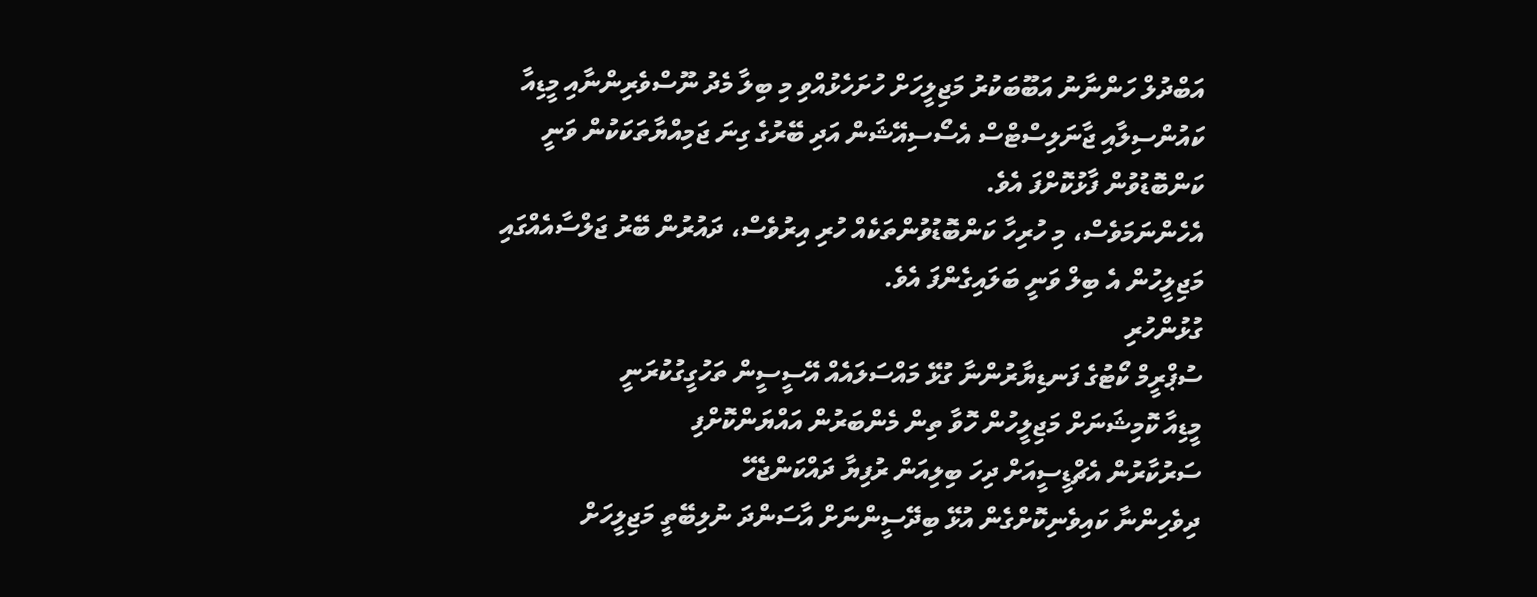އަބްދުލް ހަންނާނު އަބޫބަކުރު މަޖިލީހަށް ހުށަހެޅުއްވި މި ބިލާ މެދު ނޫސްވެރިންނާއި މީޑިއާ ކައުންސިލާއި ޖާނަލިސްޓްސް އެސޯސިއޭޝަން އަދި ބޭރުގެ ގިނަ ޖަމިއްޔާތަކަކުން ވަނީ ކަންބޮޑުވުން ފާޅުކޮށްފަ އެވެ.
އެހެންނަމަވެސް، މި ހުރިހާ ކަންބޮޑުވުންތަކެއް ހުރި އިރުވެސް، ދައުރުން ބޭރު ޖަލްސާއެއްގައި މަޖިލީހުން އެ ބިލް ވަނީ ބަލައިގެންފަ އެވެ.
ގުޅުންހުރި
ސުޕްރީމް ކޯޓުގެ ފަނޑިޔާރުންނާ ގުޅޭ މައްސަލައެއް އޭސީސީން ތަހުގީގުކުރަނީ
މީޑިއާ ކޮމިޝަނަށް މަޖިލީހުން ހޮވާ ތިން މެންބަރުން އައްޔަންކޮށްފި
ސަރުކާރުން އެޗްޑީސީއަށް ދިހަ ބިލިއަން ރުފިޔާ ދައްކަންޖެހޭ
ދިވެހިންނާ ކައިވެނިކޮށްގެން އުޅޭ ބިދޭސީންނަށް އާސަންދަ ނުލިބޭތީ މަޖިލީހަށް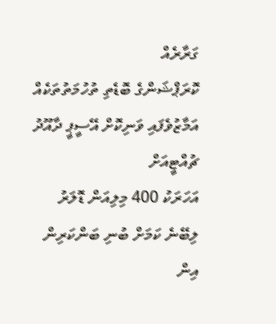ގަރާރެއް
ކޮރަޕްޝަންގެ ބޮޑެތި ތުހުމަތުތަކެއް އަމާޒުވެފައި ވަނިކޮށް އޭސީޕީ ދާއޫދު ޗުއްޓީއަށް
އަހަރަކު 400 މިލިއަން ޑޮލަރު ލިބޭނެ ކަމަށް ބުނި ބަންކަރިން އިން